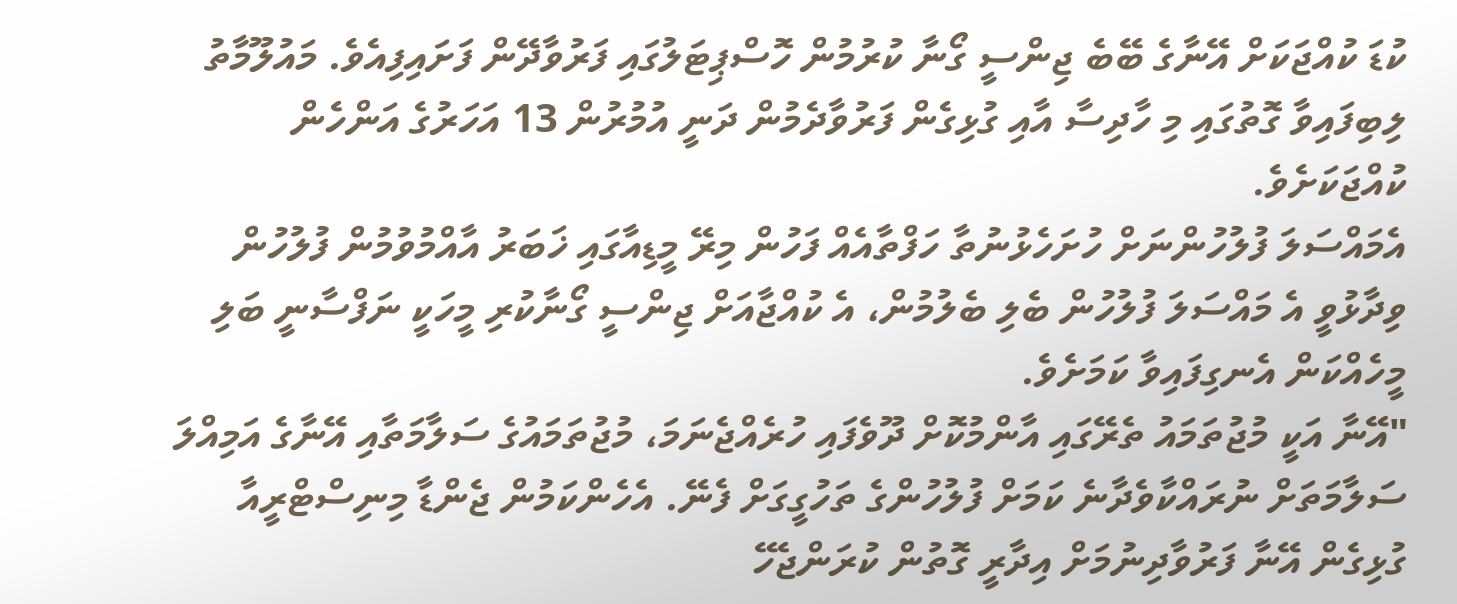ކުޑަ ކުއްޖަކަށް އޭނާގެ ބޭބެ ޖިންސީ ގޯނާ ކުރުމުން ހޮސްޕިޓަލުގައި ފަރުވާދޭން ފަށައިފިއެވެ. މައުލޫމާތު ލިބިފައިވާ ގޮތުގައި މި ހާދިސާ އާއި ގުޅިގެން ފަރުވާދެމުން ދަނީ އުމުރުން 13 އަހަރުގެ އަންހެން ކުއްޖަކަށެވެ.
އެމައްސަލަ ފުލުހުންނަށް ހުށަހެޅުނުތާ ހަފްތާއެއް ފަހުން މިރޭ މީޑިއާގައި ޚަބަރު އާއްމުވުމުން ފުލުހުން ވިދާޅުވީ އެ މައްސަލަ ފުލުހުން ބެލި ބެލުމުން، އެ ކުއްޖާއަށް ޖިންސީ ގޯނާކުރި މީހަކީ ނަފްސާނީ ބަލި މީހެއްކަން އެނގިފައިވާ ކަމަށެވެ.
"އޭނާ އަކީ މުޖުތަމައު ތެރޭގައި އާންމުކޮށް ދޫވެފައި ހުރެއްޖެނަމަ، މުޖުތަމައުގެ ސަލާމަތާއި އޭނާގެ އަމިއްލަ ސަލާމަތަށް ނުރައްކާވެދާނެ ކަމަށް ފުލުހުންގެ ތަހުގީގަށް ފެނޭ. އެހެންކަމުން ޖެންޑާ މިނިސްޓްރީއާ ގުޅިގެން އޭނާ ފަރުވާދިނުމަށް އިދާރީ ގޮތުން ކުރަންޖެހޭ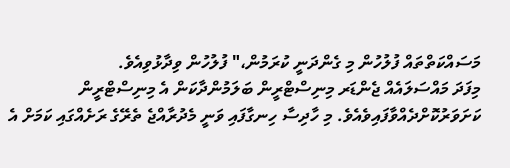މަސައްކަތްތައް ފުލުހުން މި ގެންދަނީ ކުރަމުން،" ފުލުހުން ވިދާޅުވިއެވެ.
މިފަދަ މައްސަލައެއް ޖެންޑަރ މިނިސްޓްރީން ބަލަމުންދާކަން އެ މިނިސްޓްރީން ކަށަވަރުކޮށްދެއްވާފައިވެއެވެ. މި ހާދިސާ ހިނގާފައި ވަނީ މެދުރާއްޖެ ތެރޭގެ ރަށެއްގައި ކަމަށް އެ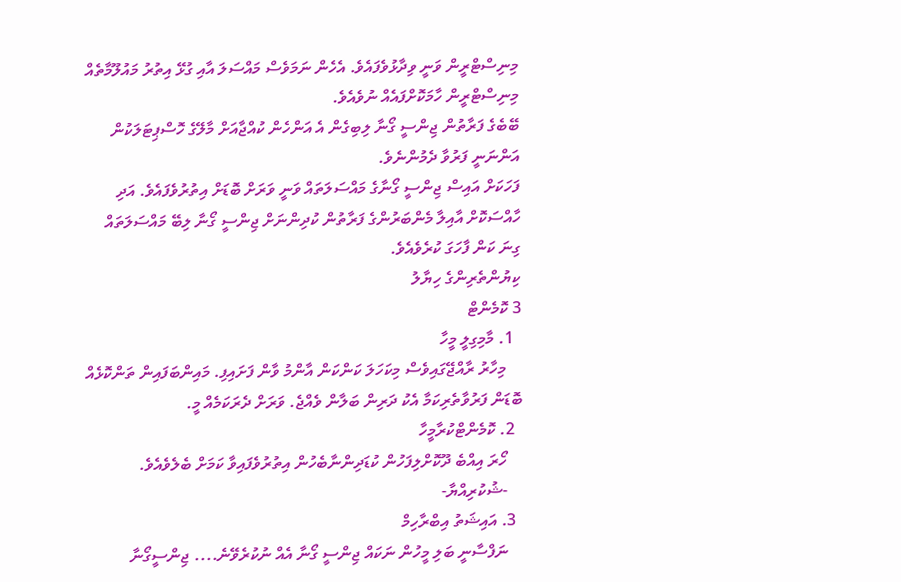މިނިސްޓްރީން ވަނީ ވިދާޅުވެފައެވެ. އެހެން ނަމަވެސް މައްސަލަ އާއި ގުޅޭ އިތުރު މައުލޫމާތެއް މިނިސްޓްރީން ހާމަކޮށްފައެއް ނުވެއެވެ.
ބޭބެގެ ފަރާތުން ޖިންސީ ގޯނާ ލިބިގެން އެ އަންހެން ކުއްޖާއަށް މާލޭގެ ހޮސްޕިޓަލަކުން އަންނަނީ ފަރުވާ ދެމުންނެވެ.
ފަހަކަށް އައިސް ޖިންސީ ގޯނާގެ މައްސަލަތައް ވަނީ ވަރަށް ބޮޑަށް އިތުރުވެފައެވެ. އަދި ހާއްސަކޮށް އާއިލާ މެންބަރުންގެ ފަރާތުން ކުދިންނަށް ޖިންސީ ގޯނާ ލިބޭ މައްސަލަތައް ގިނަ ކަން ފާހަގަ ކުރެވެއެވެ.
ކިޔުންތެރިންގެ ހިޔާލު
3 ކޮމެންޓް
  1. މާމިގިލީ މީހާ
    މިހާރު ރާއްޖޭގައިވެސް މިކަހަލަ ކަންކަން އާންމު ވާން ފަށައިފި. މައިންބަފައިން ތަންކޮޅެއް ބޮޑަން ފަރުވާތެރިކަމާ އެކު ދަރިން ބަލާން ވެއްޖެ. ވަރަށް ދެރަކަމެއް މީ.
  2. ކޮމެންޓްކުރާމީހާ
    ހޯރަ އިއްބެ ދޫކޮށްލިފަހުން ކުޑަދިންނާބެހުން އިތުރުވެފައިވާ ކަމަށް ބެލެވެއެވެ.
    -ޝުކުރިއްޔާ-
  3. އައިޝަތު އިބްރާހިމް
    ނަފްސާނީ ބަލި މީހުން ނަކައް ޖިންސީ ގޯނާ އެއް ނުކުރެވޭނެ.... ޖިންސީގޯނާ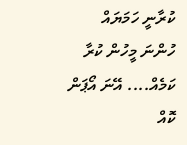ކުރާނީ ހަމަޔައް ހުންނަ މީހުން ކުރާ ކަމެއް.... އޭނަ އޯޕަން ކޮއް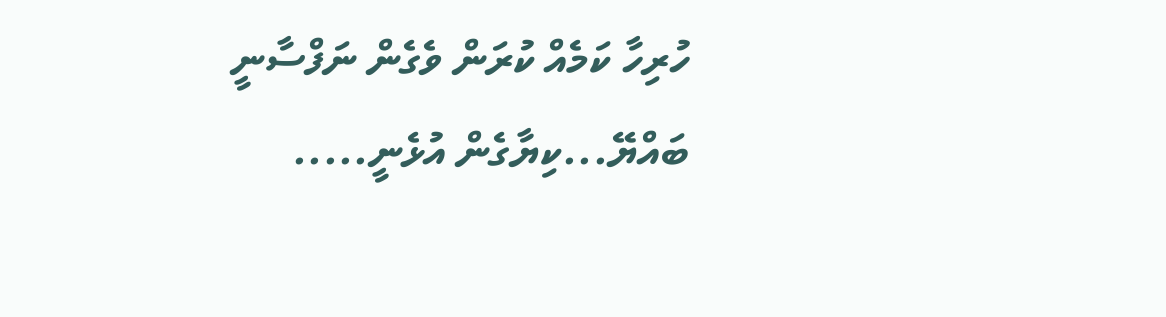ހުރިހާ ކަމެއް ކުރަން ވެގެން ނަފްސާނީ ބައްޔޭ...ކިޔާގެން އުޅެނީ.....